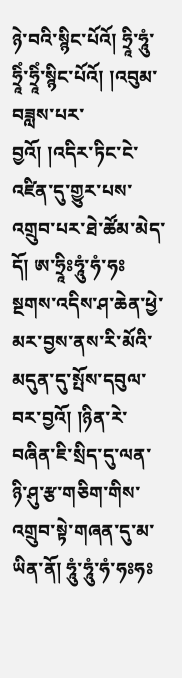ཉེ་བའི་སྙིང་པོའོ། ཧྲཱི་ཧཱུཾ་ཧྲཱིཾ་ཧྲཱིཾ་སྙིང་པོའོ། །འབུམ་བཟླས་པར་བྱའོ། །འདིར་ཏིང་ངེ་འཛིན་དུ་གྱུར་པས་འགྲུབ་པར་ཐེ་ཚོམ་མེད་དོ། ཨ་ཧྲཱིཿཧཱུཾ་ཧཾ་ཧཿསྔགས་འདིས་ཤ་ཆེན་ཕྱེ་མར་བྱས་ནས་རི་མོའི་མདུན་དུ་སྤོས་དབུལ་བར་བྱའོ། །ཉིན་རེ་བཞིན་ཇི་སྲིད་དུ་ལན་ཉི་ཤུ་རྩ་གཅིག་གིས་འགྲུབ་སྟེ་གཞན་དུ་མ་ཡིན་ནོ། ཧཱུཾ་ཧཱུཾ་ཧཾ་ཧཿཧཿ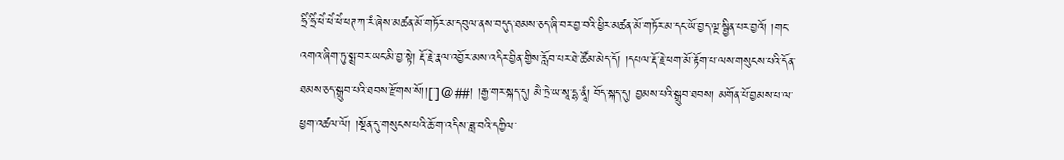ཧྲིཾ་ཧྲིཾ་ཕེཾ་ཕེཾ་ཕེཾ་ཕཊ་ཀ་རཾ་ཞེས་མཚན་མོ་གཏོར་མ་དབུལ་ནས་བདུད་ཐམས་ཅད་ཞི་བར་བྱ་བའི་ཕྱིར་མཚན་མོ་གཏོར་མ་དང་ཡོ་བྱད་ལྔ་སྦྱིན་པར་བྱའོ། །གང་འགའ་ཞིག་ཏུ་སྨྲ་བར་ཡང་མི་བྱ་སྟེ། རྡོ་རྗེ་རྣལ་འབྱོར་མས་འདིར་བྱིན་གྱིས་རློབ་པར་ཐེ་ཚོམ་མེད་དོ། །དཔལ་རྡོ་རྗེ་ཕག་མོ་རྟོག་པ་ལས་གསུངས་པའི་དོན་ཐམས་ཅད་སྒྲུབ་པའི་ཐབས་རྫོགས་སོ།།[་]@##། །རྒྱ་གར་སྐད་དུ། མཻ་ཏྲེ་ཡ་སཱ་དྷ་ནཱཾ། བོད་སྐད་དུ། བྱམས་པའི་སྒྲུབ་ཐབས། མགོན་པོ་བྱམས་པ་ལ་ཕྱག་འཚལ་ལོ། །སྔོན་དུ་གསུངས་པའི་ཆོ་ག་འདིས་ཟླ་བའི་དཀྱིལ་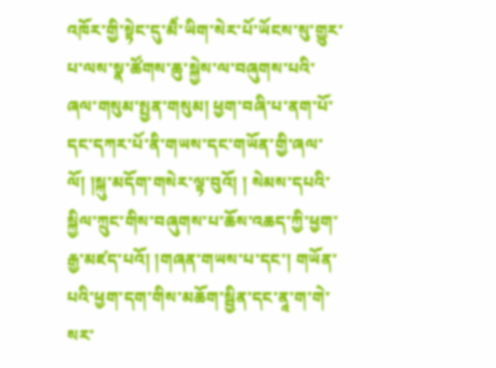འཁོར་གྱི་སྟེང་དུ་མཻཾ་ཡིག་སེར་པོ་ཡོངས་སུ་གྱུར་པ་ལས་སྣ་ཚོགས་ཆུ་སྐྱེས་ལ་བཞུགས་པའི་ཞལ་གསུམ་སྤྱན་གསུམ། ཕྱག་བཞི་པ་ནག་པོ་དང་དཀར་པོ་ནི་གཡས་དང་གཡོན་གྱི་ཞལ་ལོ། །སྐུ་མདོག་གསེར་ལྟ་བུའོ། ། སེམས་དཔའི་སྐྱིལ་ཀྲུང་གིས་བཞུགས་པ་ཆོས་འཆད་ཀྱི་ཕྱག་རྒྱ་མཛད་པའོ། །གཞན་གཡས་པ་དང་། གཡོན་པའི་ཕྱག་དག་གིས་མཆོག་སྦྱིན་དང་ནཱ་ག་གེ་སར་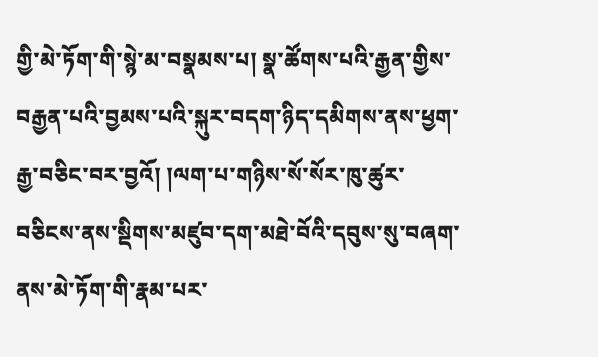གྱི་མེ་ཏོག་གི་སྙེ་མ་བསྣམས་པ། སྣ་ཚོགས་པའི་རྒྱན་གྱིས་བརྒྱན་པའི་བྱམས་པའི་སྐུར་བདག་ཉིད་དམིགས་ནས་ཕྱག་རྒྱ་བཅིང་བར་བྱའོ། །ལག་པ་གཉིས་སོ་སོར་ཁུ་ཚུར་བཅིངས་ནས་སྡིགས་མཛུབ་དག་མཐེ་བོའི་དབུས་སུ་བཞག་ནས་མེ་ཏོག་གི་རྣམ་པར་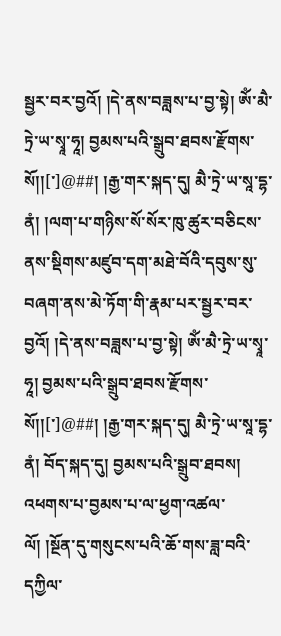སྦྱར་བར་བྱའོ། །དེ་ནས་བཟླས་པ་བྱ་སྟེ། ཨོཾ་མཻ་ཏྲེ་ཡ་སྭཱ་ཧཱ། བྱམས་པའི་སྒྲུབ་ཐབས་རྫོགས་སོ།།[་]@##། །རྒྱ་གར་སྐད་དུ། མཻ་ཏྲེ་ཡ་སཱ་དྷ་ནཾ། །ལག་པ་གཉིས་སོ་སོར་ཁུ་ཚུར་བཅིངས་ནས་སྡིགས་མཛུབ་དག་མཐེ་བོའི་དབུས་སུ་བཞག་ནས་མེ་ཏོག་གི་རྣམ་པར་སྦྱར་བར་བྱའོ། །དེ་ནས་བཟླས་པ་བྱ་སྟེ། ཨོཾ་མཻ་ཏྲེ་ཡ་སྭཱ་ཧཱ། བྱམས་པའི་སྒྲུབ་ཐབས་རྫོགས་སོ།།[་]@##། །རྒྱ་གར་སྐད་དུ། མཻ་ཏྲེ་ཡ་སཱ་དྷ་ནཾ། བོད་སྐད་དུ། བྱམས་པའི་སྒྲུབ་ཐབས། འཕགས་པ་བྱམས་པ་ལ་ཕྱག་འཚལ་ལོ། །སྔོན་དུ་གསུངས་པའི་ཆོ་གས་ཟླ་བའི་དཀྱིལ་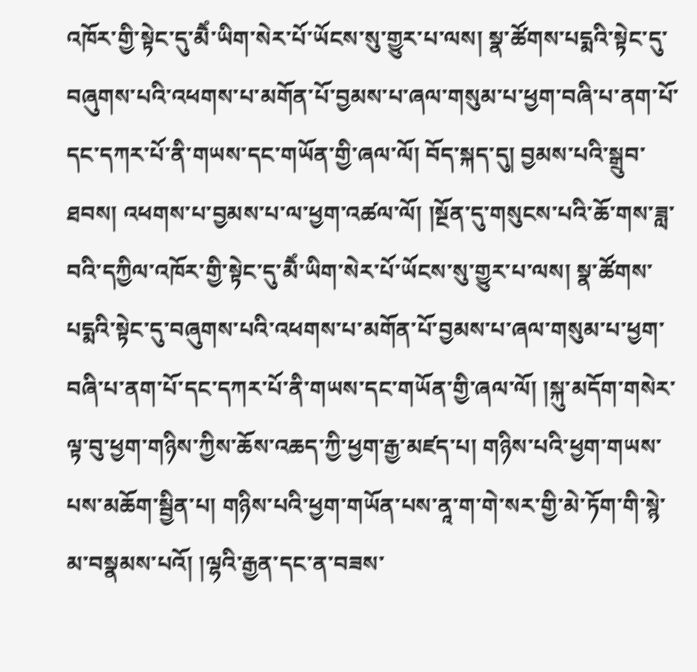འཁོར་གྱི་སྟེང་དུ་མཻཾ་ཡིག་སེར་པོ་ཡོངས་སུ་གྱུར་པ་ལས། སྣ་ཚོགས་པདྨའི་སྟེང་དུ་བཞུགས་པའི་འཕགས་པ་མགོན་པོ་བྱམས་པ་ཞལ་གསུམ་པ་ཕྱག་བཞི་པ་ནག་པོ་དང་དཀར་པོ་ནི་གཡས་དང་གཡོན་གྱི་ཞལ་ལོ། བོད་སྐད་དུ། བྱམས་པའི་སྒྲུབ་ཐབས། འཕགས་པ་བྱམས་པ་ལ་ཕྱག་འཚལ་ལོ། །སྔོན་དུ་གསུངས་པའི་ཆོ་གས་ཟླ་བའི་དཀྱིལ་འཁོར་གྱི་སྟེང་དུ་མཻཾ་ཡིག་སེར་པོ་ཡོངས་སུ་གྱུར་པ་ལས། སྣ་ཚོགས་པདྨའི་སྟེང་དུ་བཞུགས་པའི་འཕགས་པ་མགོན་པོ་བྱམས་པ་ཞལ་གསུམ་པ་ཕྱག་བཞི་པ་ནག་པོ་དང་དཀར་པོ་ནི་གཡས་དང་གཡོན་གྱི་ཞལ་ལོ། །སྐུ་མདོག་གསེར་ལྟ་བུ་ཕྱག་གཉིས་ཀྱིས་ཆོས་འཆད་ཀྱི་ཕྱག་རྒྱ་མཛད་པ། གཉིས་པའི་ཕྱག་གཡས་པས་མཆོག་སྦྱིན་པ། གཉིས་པའི་ཕྱག་གཡོན་པས་ནཱ་ག་གེ་སར་གྱི་མེ་ཏོག་གི་སྙེ་མ་བསྣམས་པའོ། །ལྷའི་རྒྱན་དང་ན་བཟས་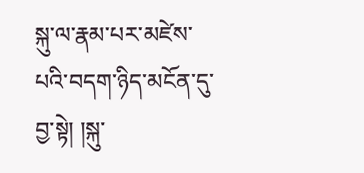སྐུ་ལ་རྣམ་པར་མཛེས་པའི་བདག་ཉིད་མངོན་དུ་བྱ་སྟེ། །སྐུ་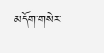མདོག་གསེར་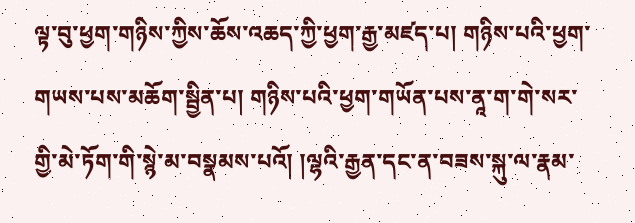ལྟ་བུ་ཕྱག་གཉིས་ཀྱིས་ཆོས་འཆད་ཀྱི་ཕྱག་རྒྱ་མཛད་པ། གཉིས་པའི་ཕྱག་གཡས་པས་མཆོག་སྦྱིན་པ། གཉིས་པའི་ཕྱག་གཡོན་པས་ནཱ་ག་གེ་སར་གྱི་མེ་ཏོག་གི་སྙེ་མ་བསྣམས་པའོ། །ལྷའི་རྒྱན་དང་ན་བཟས་སྐུ་ལ་རྣམ་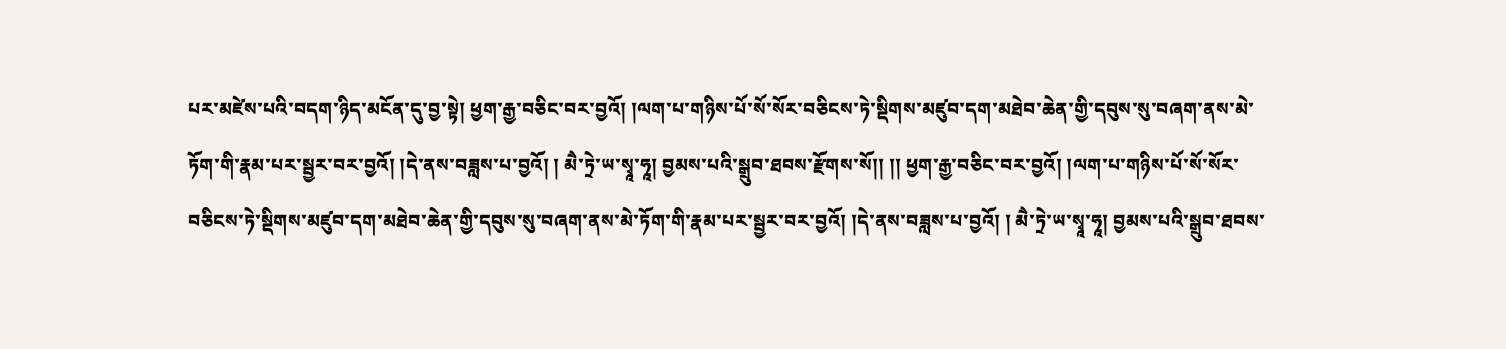པར་མཛེས་པའི་བདག་ཉིད་མངོན་དུ་བྱ་སྟེ། ཕྱག་རྒྱ་བཅིང་བར་བྱའོ། །ལག་པ་གཉིས་པོ་སོ་སོར་བཅིངས་ཏེ་སྡིགས་མཛུབ་དག་མཐེབ་ཆེན་གྱི་དབུས་སུ་བཞག་ནས་མེ་ཏོག་གི་རྣམ་པར་སྦྱར་བར་བྱའོ། །དེ་ནས་བཟླས་པ་བྱའོ། ། མཻ་ཏྲེ་ཡ་སྭཱ་ཧཱ། བྱམས་པའི་སྒྲུབ་ཐབས་རྫོགས་སོ།། །། ཕྱག་རྒྱ་བཅིང་བར་བྱའོ། །ལག་པ་གཉིས་པོ་སོ་སོར་བཅིངས་ཏེ་སྡིགས་མཛུབ་དག་མཐེབ་ཆེན་གྱི་དབུས་སུ་བཞག་ནས་མེ་ཏོག་གི་རྣམ་པར་སྦྱར་བར་བྱའོ། །དེ་ནས་བཟླས་པ་བྱའོ། ། མཻ་ཏྲེ་ཡ་སྭཱ་ཧཱ། བྱམས་པའི་སྒྲུབ་ཐབས་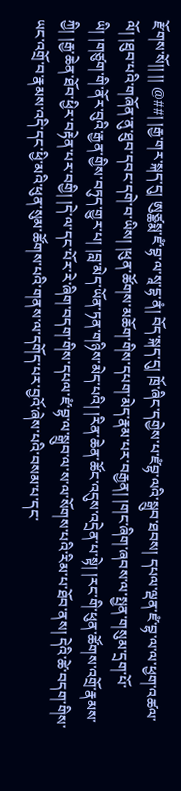རྫོགས་སོ།། །། @##། །རྒྱ་གར་སྐད་དུ། ཨུཙྪསྨ་ཛཾ་བྷ་ལ་སཱ་དྷ་ནཾ། བོད་སྐད་དུ། ཁྲོ་ཞིང་དགྱེས་པ་ཛཾབྷ་ལའི་སྒྲུབ་ཐབས། དཔལ་ལྡན་ཛཾ་བྷ་ལ་ལ་ཕྱག་འཚལ་ལོ། །ཐུབ་པའི་གཞོན་ནུ་ཐུབ་དབང་དགེ་བ་ཡིས། །ཕུན་ཚོགས་མཆོག་གིས་དཔག་མེད་རྣམ་པར་བརྒྱན། །གང་ཞིག་ཞབས་ལ་སྤྱན་གསུམ་དྲག་པོ་ཡི། །གཙུག་གི་ནོར་བུའི་རྒྱན་གྱིས་བཏུད་གྱུར་པ། །བླ་མེད་ཡོན་ཏན་གཉིས་མེད་པའི། །རིན་ཆེན་ཚོང་འདུས་འདྲེན་པ་སྟེ། །རང་གི་ཕུན་ཚོགས་འགྲོ་རྣམས་ཀྱི། །རྒྱ་ཆེན་ཐོབ་ཕྱིར་བརྟེན་པར་བགྱི། །དེ་ལ་དང་པོར་རེ་ཞིག་བདག་གིས་དཔལ་ཛཾ་བྷ་ལ་སྒྲུབ་ལ་ས་ལ་སོགས་པའི་རིམ་པ་ཐོབ་ནས། དེའི་ཚེ་བདག་གིས་ཡང་འགྲོ་བ་རྣམས་འདི་དང་ཕྱི་མའི་ཕུན་སུམ་ཚོགས་པའི་གནས་ལ་དགོད་པར་བྱའོ་ཞེས་པའི་བསམ་པ་དང་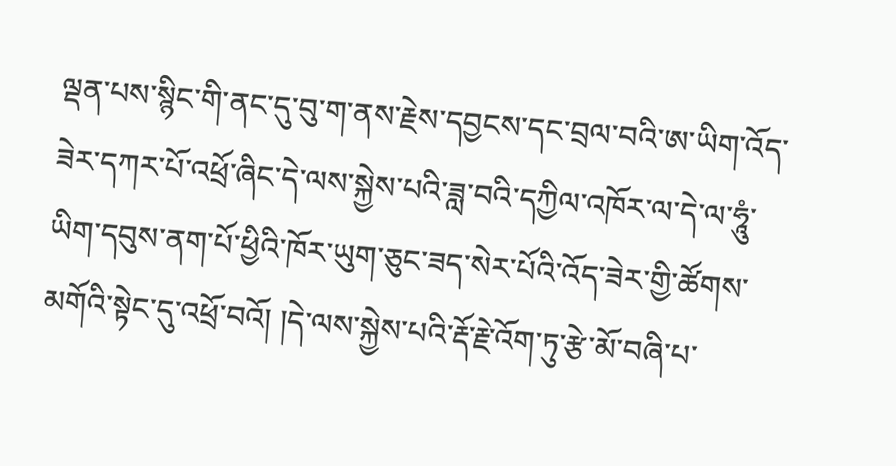ལྡན་པས་སྙིང་གི་ནང་དུ་བུ་ག་ནས་རྗེས་དབྱངས་དང་བྲལ་བའི་ཨ་ཡིག་འོད་ཟེར་དཀར་པོ་འཕྲོ་ཞིང་དེ་ལས་སྐྱེས་པའི་ཟླ་བའི་དཀྱིལ་འཁོར་ལ་དེ་ལ་ཧཱུཾ་ཡིག་དབུས་ནག་པོ་ཕྱིའི་ཁོར་ཡུག་ཅུང་ཟད་སེར་པོའི་འོད་ཟེར་གྱི་ཚོགས་མགོའི་སྟེང་དུ་འཕྲོ་བའོ། །དེ་ལས་སྐྱེས་པའི་རྡོ་རྗེ་འོག་ཏུ་རྩེ་མོ་བཞི་པ་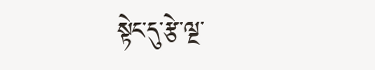སྟེང་དུ་རྩེ་ལྔ་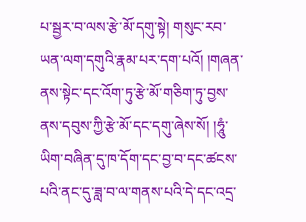པ་སྦྱར་བ་ལས་རྩེ་མོ་དགུ་སྟེ། གསུང་རབ་ཡན་ལག་དགུའི་རྣམ་པར་དག་པའོ། །གཞན་ནས་སྟེང་དང་འོག་ཏུ་རྩེ་མོ་གཅིག་ཏུ་བྱས་ནས་དབུས་ཀྱི་རྩེ་མོ་དང་དགུ་ཞེས་སོ། །ཧཱུཾ་ཡིག་བཞིན་དུ་ཁ་དོག་དང་བྱ་བ་དང་ཚངས་པའི་ནང་དུ་ཟླ་བ་ལ་གནས་པའི་དེ་དང་འདྲ་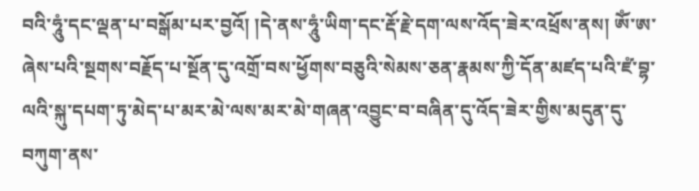བའི་ཧཱུཾ་དང་ལྡན་པ་བསྒོམ་པར་བྱའོ། །དེ་ནས་ཧཱུཾ་ཡིག་དང་རྡོ་རྗེ་དག་ལས་འོད་ཟེར་འཕྲོས་ནས། ཨོཾ་ཨ་ཞེས་པའི་སྔགས་བརྗོད་པ་སྔོན་དུ་འགྲོ་བས་ཕྱོགས་བཅུའི་སེམས་ཅན་རྣམས་ཀྱི་དོན་མཛད་པའི་ཛཾ་བྷ་ལའི་སྐུ་དཔག་ཏུ་མེད་པ་མར་མེ་ལས་མར་མེ་གཞན་འབྱུང་བ་བཞིན་དུ་འོད་ཟེར་གྱིས་མདུན་དུ་བཀུག་ནས་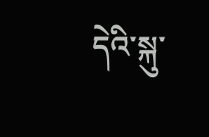དེའི་སྐུ་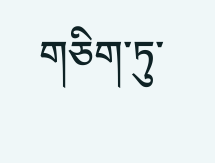གཅིག་ཏུ་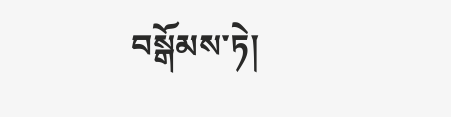བསྒོམས་ཏེ།